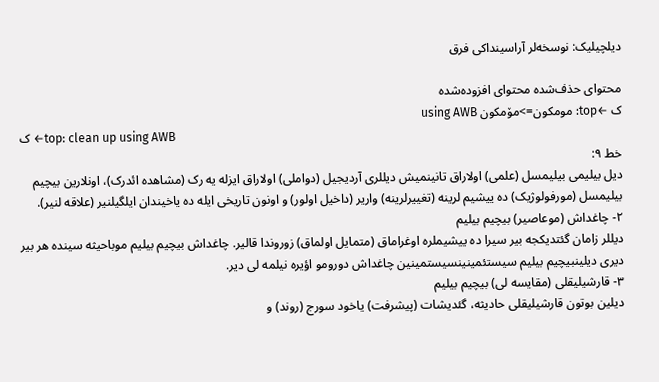دیلچیلیک: نوسخه‌لر آراسینداکی فرق

محتوای حذف‌شده محتوای افزوده‌شده
ک ←top: مومکون=>مۆمکون using AWB
ک ←top: clean up using AWB
خط ۹:
دیل بیلیمی بیلیمسل (علمی) اولاراق تانینمیش دیللری آردیجیل (دواملی) اولاراق ایزله یه رک (مشاهده ائدرک)، اونلارین بیچیم بیلیمسل (مورفولوژیک) ده ییشیم لرینه (تغییرلرینه) واریر (داخیل اولور) و اونون تاریخی ایله ده یاخیندان ایلگیلنیر (علاقه لنیر).
۲- چاغداش (موعاصیر) بیچیم بیلیم
دیللر زامان گئتدیکجه بیر سیرا ده ییشیملره اوغراماق (متمایل اولماق) زوروندا قالیر. چاغداش بیچیم بیلیم موباحیثه سینده هر بیر دیری دیلینبیچیم بیلیم سیستئمینینسیستمینین چاغداش دورومو اؤیره نیلمه لی دیر.
۳- قارشیلیقلی (مقایسه لی) بیچیم بیلیم
دیلین بوتون قارشیلیقلی حادیثه، گئدیشات (پیشرفت) یاخود سورج (روند) و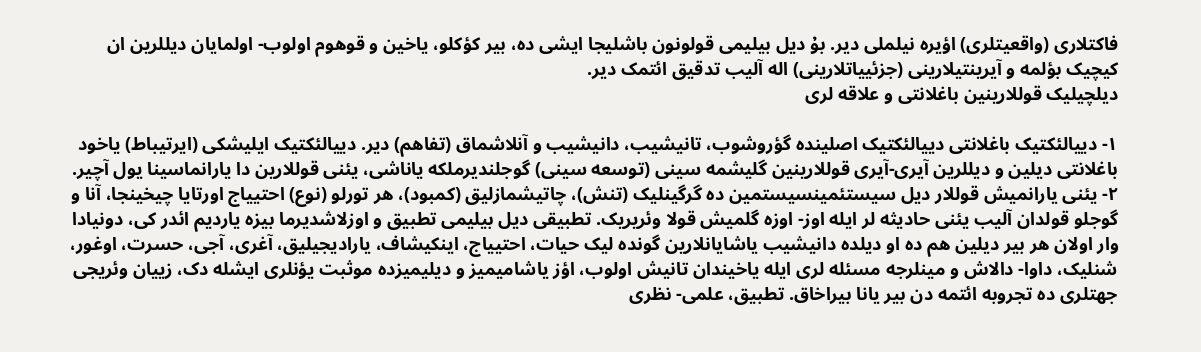فاکتلاری (واقعیتلری) اؤیره نیلملی دیر. بۇ دیل بیلیمی قولونون باشلیجا ایشی ده، بیر کؤکلو، یاخین و قوهوم اولوب- اولمایان دیللرین ان کیچیک بؤلمه و آیرینتیلارینی (جزئییاتلارینی) اله آلیب تدقیق ائتمک دیر.
دیلچیلیک قوللارینین باغلانتی و علاقه لری

۱- دییالئکتیک باغلانتی دییالئکتیک اصلینده گؤروشوب، تانیشیب، دانیشیب و آنلاشماق (تفاهم) دیر. دییالئکتیک ایلیشکی (ایرتیباط) یاخود باغلانتی دیلین و دیللرین آیری-آیری قوللارینین گلیشمه سینی (توسعه سینی) گوجلندیرملکه یاناشی، یئنی قوللارین دا یارانماسینا یول آچیر. ۲- یئنی یارانمیش قوللار دیل سیستئمینسیستمین ده گرگینلیک (تنش)، چاتیشمازلیق (کمبود)، هر تورلو (نوع) احتییاج اورتایا چیخینجا، آنا و گوجلو قولدان آلیب یئنی حادیثه لر ایله اوز- اوزه گلمیش قولا وئریریک. تطبیقی دیل بیلیمی تطبیق و اوزلاشدیرما بیزه یاردیم ائدر کی، دونیادا وار اولان هر بیر دیلین هم ده او دیلده دانیشیب یاشایانلارین گونده لیک حیات، احتییاج، اینکیشاف، یارادیجیلیق، آغری، آجی، حسرت، اوغور، شنلیک، داوا- دالاش و مینلرجه مسئله لری ایله یاخیندان تانیش اولوب، اؤز یاشامیمیز و دیلیمیزده موثبت یؤنلری ایشله دک، زییان وئریجی جهتلری ده تجروبه ائتمه دن بیر یانا بیراخاق. تطبیق، علمی- نظری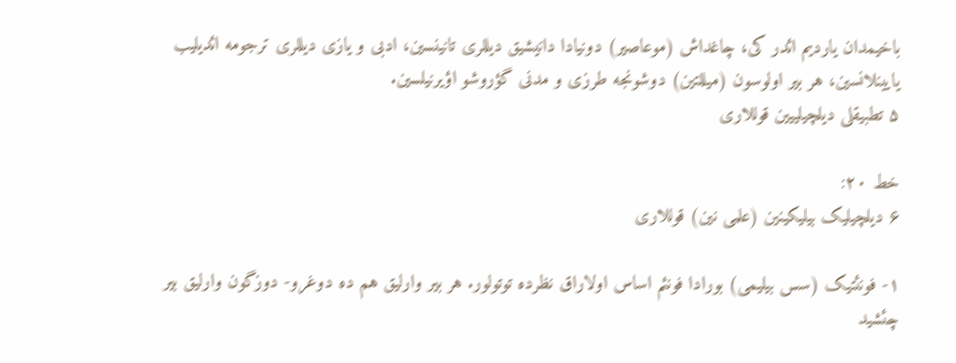باخیمدان یاردیم ائدر کی، چاغداش (موعاصیر) دونیادا دانیشیق دیللری تانینسین، ادبی و یازی دیللری ترجومه ائدیلیب یایینلانسین، هر بیر اولوسون (میللتین) دوشونجه طرزی و مدنی گؤروشو اؤیرنیلسین.
۵ تطبیقلی دیلچیلییین قوللاری

خط ۲۰:
۶ دیلچیلیک بیلیکینین (علمی نین) قوللاری

۱- فونئتیک (سس بیلیمی) بورادا فونئم اساس اولاراق نظرده توتولور. هر بیر وارلیق هم ده دوغرو- دوزگون وارلیق بیر چئشید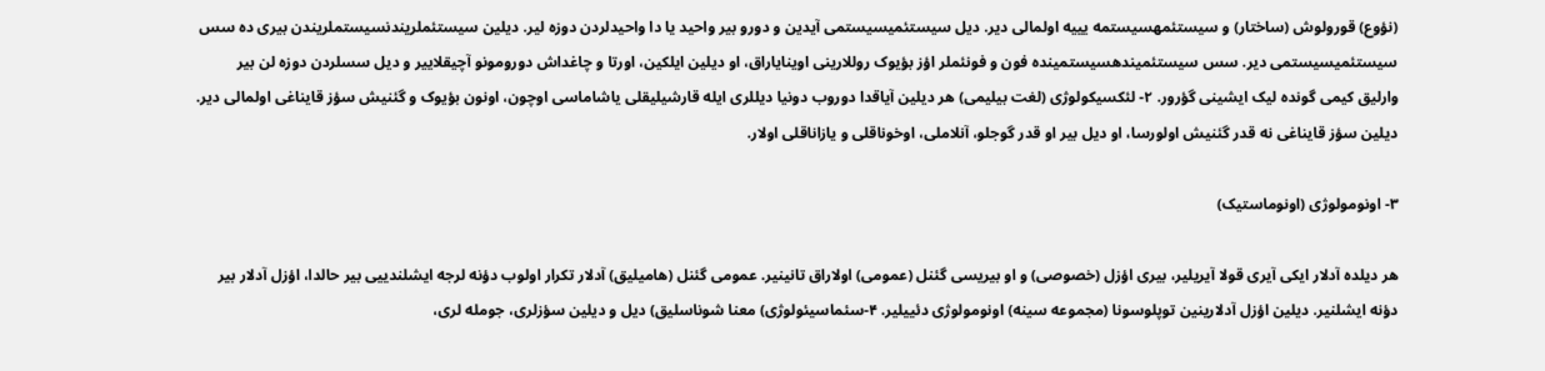(نؤوع) قورولوش (ساختار) و سیستئمهسیستمه یییه اولمالی دیر. دیل سیستئمیسیستمی آیدین و دورو بیر واحید یا دا واحیدلردن دوزه لیر. دیلین سیستئملریندنسیستملریندن بیری ده سس سیستئمیسیستمی دیر. سس سیستئمیندهسیستمینده فون و فونئملر اؤز بؤیوک روللارینی اوینایاراق، او دیلین ایلکین، اورتا و چاغداش دورومونو آچیقلاییر و دیل سسلردن دوزه لن بیر وارلیق کیمی گونده لیک ایشینی گؤرور. ۲- لئکسیکولوژی (لغت بیلیمی) هر دیلین آیاقدا دوروب دونیا دیللری ایله قارشیلیقلی یاشاماسی اوچون، اونون بؤیوک و گئنیش سؤز قایناغی اولمالی دیر. دیلین سؤز قایناغی نه قدر گئنیش اولورسا، او دیل بیر او قدر گوجلو، آنلاملی، اوخوناقلی و یازاناقلی اولار.

۳- اونومولوژی (اونوماستیک)

هر دیلده آدلار ایکی آیری قولا آیریلیر، بیری اؤزل (خصوصی) و او بیریسی گئنل (عمومی) اولاراق تانینیر. عمومی گئنل (هامیلیق) آدلار تکرار اولوب دؤنه لرجه ایشلندییی بیر حالدا، اؤزل آدلار بیر دؤنه ایشلنیر. دیلین اؤزل آدلارینین توپلوسونا (مجموعه سینه) اونومولوژی دئییلیر. ۴-سئماسیئولوژی) معنا شوناسلیق) دیل و دیلین سؤزلری، جومله لری،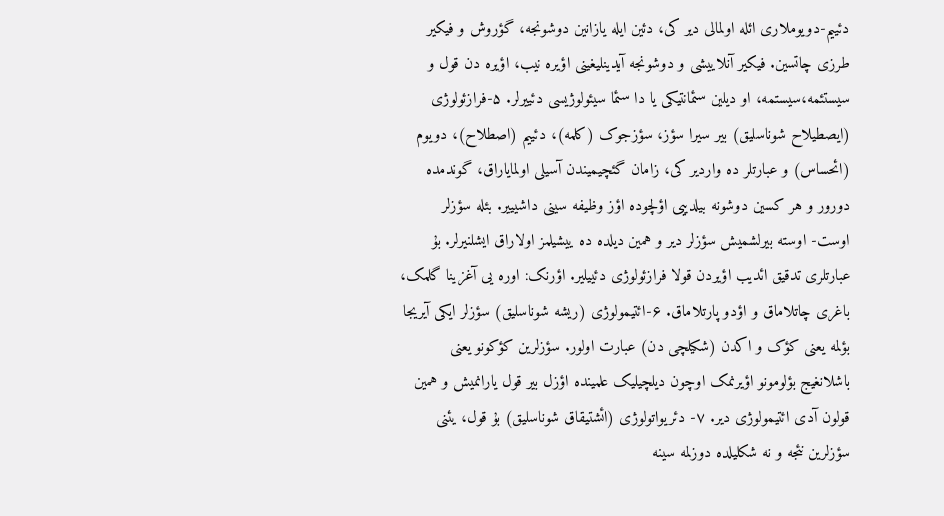دئییم-دویوملاری ائله اولمالی دیر کی، دئین ایله یازانین دوشونجه، گؤروش و فیکیر طرزی چاتسین. فیکیر آنلاییشی و دوشونجه آیدینلیغینی اؤیره نیب، اؤیره دن قول و سیستئمه،سیستمه، او دیلین سئمانتیکی یا دا سئما سیئولوژیسی دئییرلر. ۵-فرازئولوژی (ایصطیلاح شوناسلیق) بیر سیرا سؤز، سؤزجوک (کلمه)، دئییم (اصطلاح)، دویوم (ائحساس) و عبارتلر ده واردیر کی، زامان گئچیمیندن آسیلی اولمایاراق، گوندمده دورور و هر کسین دوشونه بیلدییی اؤلچوده اؤز وظیفه سینی داشیییر. بئله سؤزلر اوست- اوسته بیرلشمیش سؤزلر دیر و همین دیلده ده ییشیلمز اولاراق ایشلنیرلر. بۇ عبارتلری تدقیق ائدیب اؤیردن قولا فرازئولوژی دئییلیر. اؤرنک: اوره یی آغزینا گلمک، باغری چاتلاماق و اؤدو پارتلاماق. ۶-ائتیمولوژی (ریشه شوناسلیق) سؤزلر ایکی آیریجا بؤلمه یعنی کؤک و اکدن (شکیلچی دن) عبارت اولور. سؤزلرین کؤکونو یعنی باشلانغیج بؤلومونو اؤیرنمک اوچون دیلچیلیک علمینده اؤزل بیر قول یارانمیش و همین قولون آدی ائتیمولوژی دیر. ۷- دئریواتولوژی (ائشتیقاق شوناسلیق) بۇ قول، یئنی سؤزلرین نئجه و نه شکلیلده دوزلمه سینه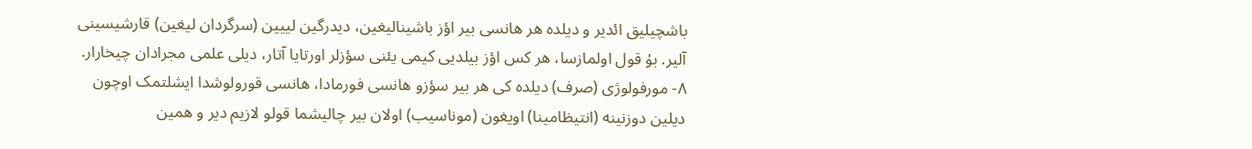باشچیلیق ائدیر و دیلده هر هانسی بیر اؤز باشینالیغین، دیدرگین لییین (سرگردان لیغین) قارشیسینی آلیر. بۇ قول اولمازسا، هر کس اؤز بیلدیی کیمی یئنی سؤزلر اورتایا آتار، دیلی علمی مجرادان چیخارار. ۸- مورفولوژی (صرف) دیلده کی هر بیر سؤزو هانسی فورمادا، هانسی قورولوشدا ایشلتمک اوچون دیلین دوزنینه (انتیظامینا) اویغون (موناسیب) اولان بیر چالیشما قولو لازیم دیر و همین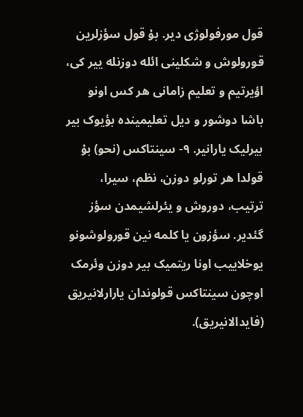قول مورفولوژی دیر. بۇ قول سؤزلرین قورولوش و شکلینی ائله دوزنله ییر کی، اؤیرتیم و تعلیم زامانی هر کس اونو باشا دوشور و دیل تعلیمینده بؤیوک بیر بیرلیک یارانیر. ۹- سینتاکس (نحو) بۇ قولدا هر تورلو دوزن، نظم، سیرا، ترتیب، دوروش و یئرلشیمدن سؤز گئدیر. سؤزون یا کلمه نین قورولوشونو یوخلاییب اونا ریتمیک بیر دوزن وئرمک اوچون سینتاکس قولوندان یارارلانیریق (فایدالانیریق).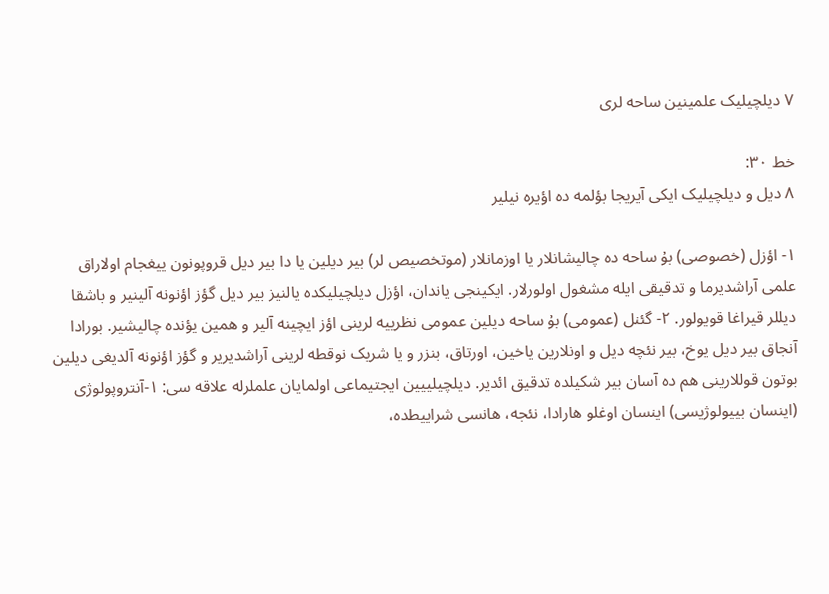۷ دیلچیلیک علمینین ساحه لری

خط ۳۰:
۸ دیل و دیلچیلیک ایکی آیریجا بؤلمه ده اؤیره نیلیر

۱- اؤزل (خصوصی) بۇ ساحه ده چالیشانلار یا اوزمانلار (موتخصیص لر) بیر دیلین یا دا بیر دیل قروپونون ییغجام اولاراق علمی آراشدیرما و تدقیقی ایله مشغول اولورلار. ایکینجی یاندان، اؤزل دیلچیلیکده یالنیز بیر دیل گؤز اؤنونه آلینیر و باشقا دیللر قیراغا قویولور. ۲- گئنل (عمومی) بۇ ساحه دیلین عمومی نظرییه لرینی اؤز ایچینه آلیر و همین یؤنده چالیشیر. بورادا آنجاق بیر دیل یوخ، بیر نئچه دیل و اونلارین یاخین، اورتاق، بنزر و یا شریک نوقطه لرینی آراشدیریر و گؤز اؤنونه آلدیغی دیلین بوتون قوللارینی هم ده آسان بیر شکیلده تدقیق ائدیر. دیلچیلییین ایجتیماعی اولمایان علملرله علاقه سی: ۱-آنتروپولوژی (اینسان بییولوژیسی) اینسان اوغلو هارادا، نئجه، هانسی شراییطده،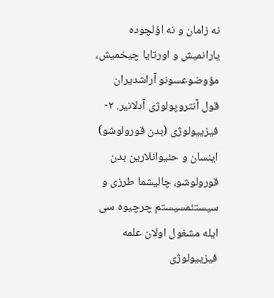نه زامان و نه اؤلچوده یارانمیش و اورتایا چیخمیش، مؤوضوعسونو آراشدیران قول آنتروپولوژی آدلانیر. ۲-فیزییولوژی (بدن قورولوشو) اینسان و حئیوانلارین بدن قورولوشو، چالیشما طرزی و سیستئمسیستم چرچیوه سی ایله مشغول اولان علمه فیزییولوژی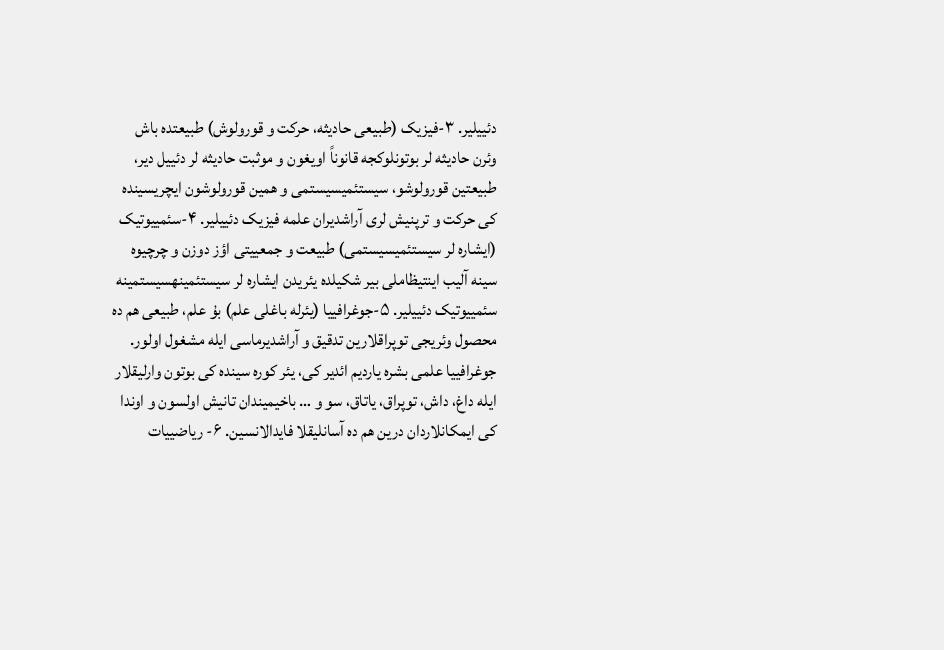دئییلیر. ۳-فیزیک (طبیعی حادیثه، حرکت و قورولوش) طبیعتده باش وئرن حادیثه لر بوتونلوکجه قانوناً اویغون و موثبت حادیثه لر دئییل دیر، طبیعتین قورولوشو، سیستئمیسیستمی و همین قورولوشون ایچریسینده کی حرکت و ترپنیش لری آراشدیران علمه فیزیک دئییلیر. ۴-سئمییوتیک (ایشاره لر سیستئمیسیستمی) طبیعت و جمعییتی اؤز دوزن و چرچیوه سینه آلیب اینتیظاملی بیر شکیلده یئریدن ایشاره لر سیستئمینهسیستمینه سئمییوتیک دئییلیر. ۵-جوغرافییا (یئرله باغلی علم) بۇ علم، طبیعی هم ده محصول وئریجی توپراقلارین تدقیق و آراشدیرماسی ایله مشغول اولور. جوغرافییا علمی بشره یاردیم ائدیر کی، یئر کوره سینده کی بوتون وارلیقلار ایله داغ، داش، توپراق، یاتاق، سو و … باخیمیندان تانیش اولسون و اوندا کی ایمکانلاردان درین هم ده آسانلیقلا فایدالانسین. ۶- ریاضییات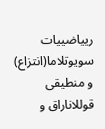رییاضییات سویوتلاما(انتزاع) و منطیقی قوللاناراق و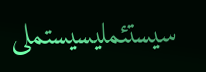سیستئملیسیستملی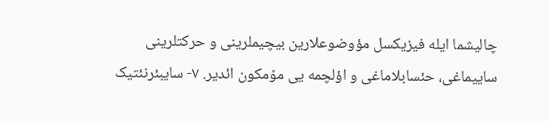چالیشما ایله فیزیکسل مؤوضوعلارین بیچیملرینی و حرکتلرینی ساییماغی، حئسابلاماغی و اؤلچمه یی مۆمکون ائدیر. ۷- سایبئرنئتیک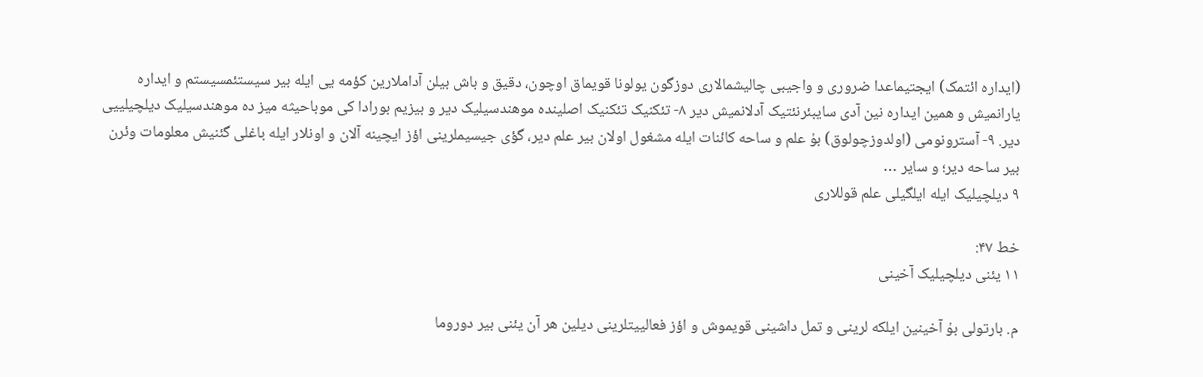(ایداره ائتمک) ایجتیماعدا ضروری و واجیبی چالیشمالاری دوزگون یولونا قویماق اوچون، دقیق و باش بیلن آداملارین کؤمه یی ایله بیر سیستئمسیستم و ایداره یارانمیش و همین ایداره نین آدی سایبئرنئتیک آدلانمیش دیر ۸- تئکنیک تئکنیک اصلینده موهندسیلیک دیر و بیزیم بورادا کی موباحیثه میز ده موهندسیلیک دیلچیلییی دیر. ۹- آسترونومی (اولدوزچولوق) بۇ علم و ساحه کائنات ایله مشغول اولان بیر علم دیر، گؤی جیسیملرینی اؤز ایچینه آلان و اونلار ایله باغلی گئنیش معلومات وئرن بیر ساحه دیر؛ و سایر …
۹ دیلچیلیک ایله ایلگیلی علم قوللاری

خط ۴۷:
۱۱ یئنی دیلچیلیک آخینی

م. بارتولی بۇ آخینین ایلکه لرینی و تمل داشینی قویموش و اؤز فعالییتلرینی دیلین هر آن یئنی بیر دوروما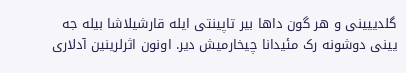گلدییینی و هر گون داها بیر تاپینتی ایله قارشیلاشا بیله جه یینی دوشونه رک مئیدانا چیخارمیش دیر. اونون اثرلرینین آدلاری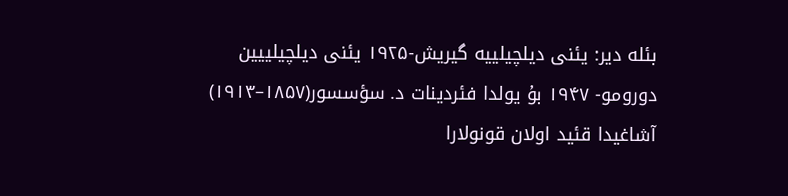بئله دیر: یئنی دیلچیلییه گیریش-۱۹۲۵ یئنی دیلچیلییین دورومو- ۱۹۴۷ بۇ یولدا فئردینات د. سؤسسور(۱۸۵۷–۱۹۱۳) آشاغیدا قئید اولان قونولارا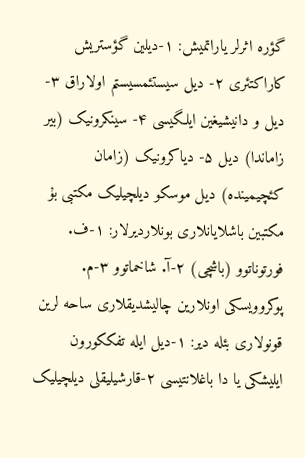گؤره اثرلر یاراتمیش: ۱-دیلین گؤستریش کاراکتئری ۲- دیل سیستئمسیستم اولاراق ۳- دیل و دانیشیغین ایلگیسی ۴- سینکرونیک (بیر زاماندا) دیل ۵- دیاکرونیک (زامان کئچیمینده) دیل موسکو دیلچیلیک مکتبی بۇ مکتبین باشلایانلاری بونلاردیرلار: ۱-ف. فورتوناتوو (باشچی) ۲-آ. شاخماتوو ۳-م. پوکروویسکی اونلارین چالیشدیقلاری ساحه لرین قونولاری بئله دیر: ۱-دیل ایله تفککورون ایلیشکی یا دا باغلانتیسی ۲-قارشیلیقلی دیلچیلیک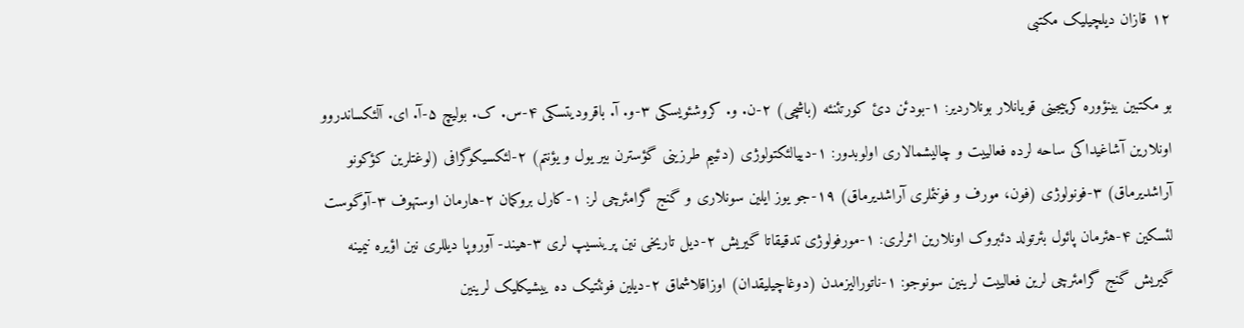۱۲ قازان دیلچیلیک مکتبی

بو مکتبین بینؤوره کرپیجینی قویانلار بونلاردیر: ۱-بودئن دئ کورتئنئه (باشچی) ۲-ن. و. کروشئویسکی ۳-و. آ. باقرودیتسکی ۴-س. ک. بولیچ ۵-آ. ای. آلئکساندروو اونلارین آشاغیداکی ساحه لرده فعالییت و چالیشمالاری اولوبدور: ۱-دییالئکتولوژی (دئییم طرزینی گؤسترن بیر یول و یؤنتم) ۲-لئکسیکوگرافی (لوغتلرین کؤکونو آراشدیرماق) ۳-فونولوژی (فون، مورف و فونئملری آراشدیرماق) ۱۹-جو یوز ایلین سونلاری و گنج گرامئرچی لر: ۱-کارل بروکمان ۲-هارمان اوستهوف ۳-آوگوست لئسکین ۴-هئرمان پائول بئرتولد دئبروک اونلارین اثرلری: ۱-مورفولوژی تدقیقاتا گیریش ۲-دیل تاریخی نین پرینسیپ لری ۳-هیند- آوروپا دیللری نین اؤیره نیمینه گیریش گنج گرامئرچی لرین فعالییت لرینین سونوجو: ۱-ناتورالیزمدن (دوغاچیلیقدان) اوزاقلاشماق ۲-دیلین فونئتیک ده ییشیکلیک لرینین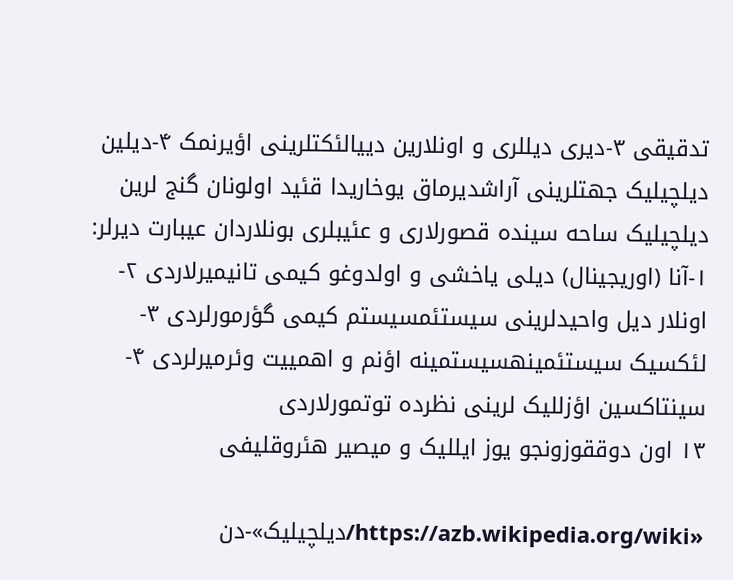تدقیقی ۳-دیری دیللری و اونلارین دییالئکتلرینی اؤیرنمک ۴-دیلین دیلچیلیک جهتلرینی آراشدیرماق یوخاریدا قئید اولونان گنج لرین دیلچیلیک ساحه سینده قصورلاری و عئیبلری بونلاردان عیبارت دیرلر: ۱-آنا (اوریجینال) دیلی یاخشی و اولدوغو کیمی تانیمیرلاردی ۲-اونلار دیل واحیدلرینی سیستئمسیستم کیمی گؤرمورلردی ۳-لئکسیک سیستئمینهسیستمینه اؤنم و اهمییت وئرمیرلردی ۴-سینتاکسین اؤزللیک لرینی نظرده توتمورلاردی
۱۳ اون دوققوزونجو یوز ایللیک و میصیر هئروقلیفی

«https://azb.wikipedia.org/wiki/دیلچیلیک»-دن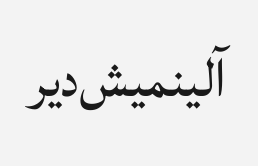آلینمیش‌دیر